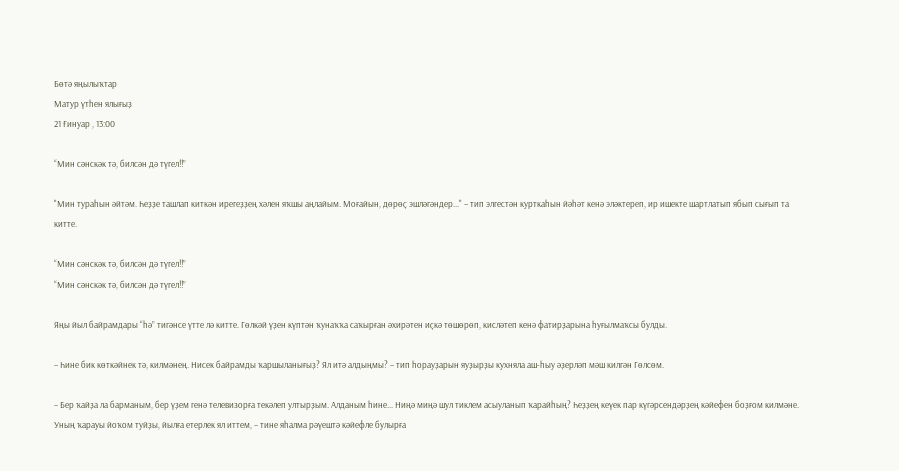Бөтә яңылыҡтар
Матур үтһен ялығыҙ
21 Ғинуар , 13:00

“Мин сәнскәк тә, билсән дә түгел!!”

"Мин тураһын әйтәм. Һеҙҙе ташлап киткән ирегеҙҙең хәлен яҡшы аңлайым. Моғайын, дөрөҫ эшләгәндер..." – тип элгестән курткаһын йәһәт кенә эләктереп, ир ишекте шартлатып ябып сығып та китте.

“Мин сәнскәк тә, билсән дә түгел!!”
“Мин сәнскәк тә, билсән дә түгел!!”

Яңы йыл байрамдары “һә” тигәнсе үтте лә китте. Гөлкәй үҙен күптән ҡунаҡҡа саҡырған әхирәтен иҫкә төшөрөп, кисләтеп кенә фатирҙарына һуғылмаҡсы булды.

– Һине бик көткәйнек тә, килмәнең. Нисек байрамды ҡаршыланығыҙ? Ял итә алдыңмы? – тип һорауҙарын яуҙырҙы кухняла аш-һыу әҙерләп мәш килгән Гөлсөм.

– Бер ҡайҙа ла барманым, бер үҙем генә телевизорға текәлеп ултырҙым. Алданым һине... Ниңә миңә шул тиклем асыуланып ҡарайһың? Һеҙҙең кеүек пар күгәрсендәрҙең кәйефен боҙғом килмәне. Уның ҡарауы йоҡом туйҙы, йылға етерлек ял иттем, – тине яһалма рәүештә кәйефле булырға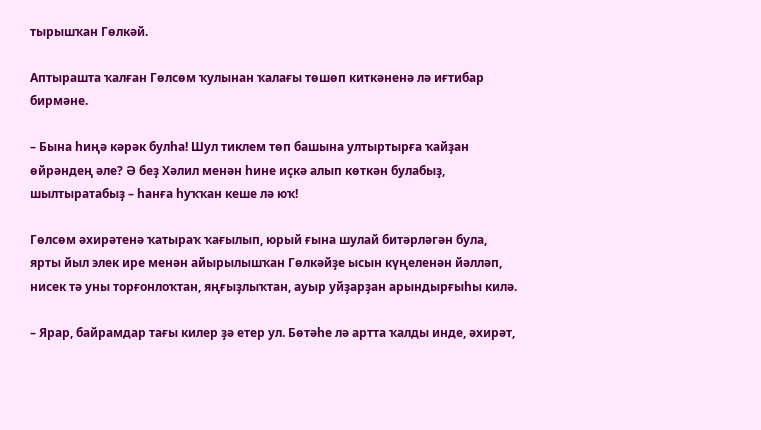тырышҡан Гөлкәй.

Аптырашта ҡалған Гөлсөм ҡулынан ҡалағы төшөп киткәненә лә иғтибар бирмәне.

– Бына һиңә кәрәк булһа! Шул тиклем төп башына ултыртырға ҡайҙан өйрәндең әле? Ә беҙ Хәлил менән һине иҫкә алып көткән булабыҙ, шылтыратабыҙ – һанға һуҡҡан кеше лә юҡ!

Гөлсөм әхирәтенә ҡатыраҡ ҡағылып, юрый ғына шулай битәрләгән була, ярты йыл элек ире менән айырылышҡан Гөлкәйҙе ысын күңеленән йәлләп, нисек тә уны торғонлоҡтан, яңғыҙлыҡтан, ауыр уйҙарҙан арындырғыһы килә.

– Ярар, байрамдар тағы килер ҙә етер ул. Бөтәһе лә артта ҡалды инде, әхирәт,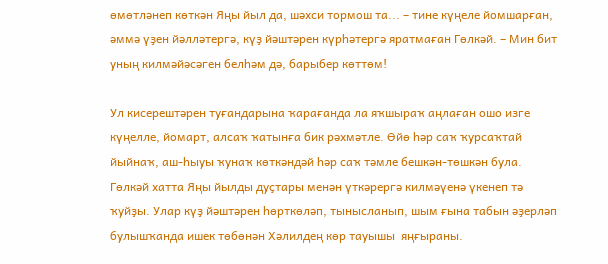өмөтләнеп көткән Яңы йыл да, шәхси тормош та... – тине күңеле йомшарған, әммә үҙен йәлләтергә, күҙ йәштәрен күрһәтергә яратмаған Гөлкәй. – Мин бит уның килмәйәсәген белһәм дә, барыбер көттөм!

Ул кисерештәрен туғандарына ҡарағанда ла яҡшыраҡ аңлаған ошо изге күңелле, йомарт, алсаҡ ҡатынға бик рәхмәтле. Өйө һәр саҡ ҡурсаҡтай йыйнаҡ, аш-һыуы ҡунаҡ көткәндәй һәр саҡ тәмле бешкән-төшкән була. Гөлкәй хатта Яңы йылды дуҫтары менән үткәрергә килмәүенә үкенеп тә ҡуйҙы. Улар күҙ йәштәрен һөрткөләп, тынысланып, шым ғына табын әҙерләп булышҡанда ишек төбөнән Хәлилдең көр тауышы  яңғыраны.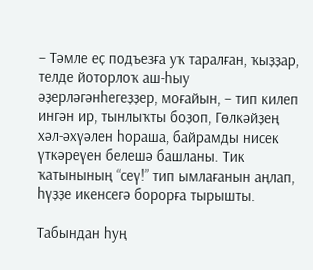– Тәмле еҫ подъезға уҡ таралған, ҡыҙҙар, телде йоторлоҡ аш-һыу әҙерләгәнһегеҙҙер, моғайын, – тип килеп ингән ир, тынлыҡты боҙоп, Гөлкәйҙең хәл-әхүәлен һораша, байрамды нисек үткәреүен белешә башланы. Тик ҡатынының “сеү!” тип ымлағанын аңлап, һүҙҙе икенсегә борорға тырышты.

Табындан һуң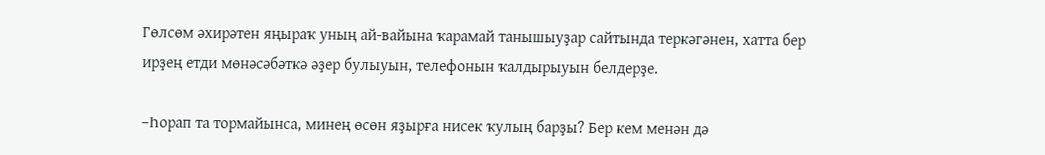Гөлсөм әхирәтен яңыраҡ уның ай-вайына ҡарамай танышыуҙар сайтында теркәгәнен, хатта бер ирҙең етди мөнәсәбәткә әҙер булыуын, телефонын ҡалдырыуын белдерҙе.

–Һорап та тормайынса, минең өсөн яҙырға нисек ҡулың барҙы? Бер кем менән дә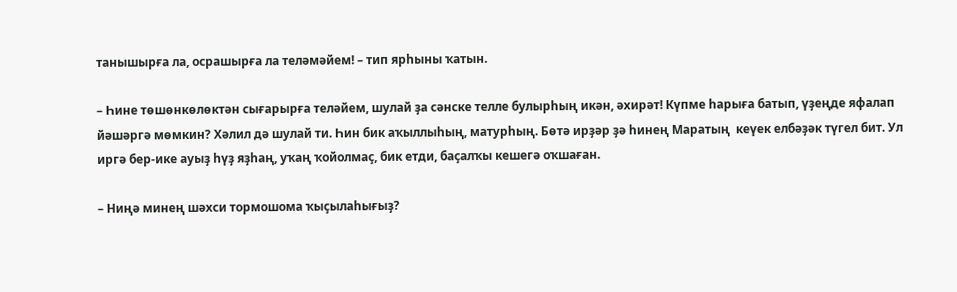танышырға ла, осрашырға ла теләмәйем! – тип ярһыны ҡатын.

– Һине төшөнкөлөктән сығарырға теләйем, шулай ҙа сәнске телле булырһың икән, әхирәт! Күпме һарыға батып, үҙеңде яфалап йәшәргә мөмкин? Хәлил дә шулай ти. Һин бик аҡыллыһың, матурһың. Бөтә ирҙәр ҙә һинең Маратың  кеүек елбәҙәк түгел бит. Ул иргә бер-ике ауыҙ һүҙ яҙһаң, уҡаң ҡойолмаҫ, бик етди, баҫалҡы кешегә оҡшаған.

– Ниңә минең шәхси тормошома ҡыҫылаһығыҙ?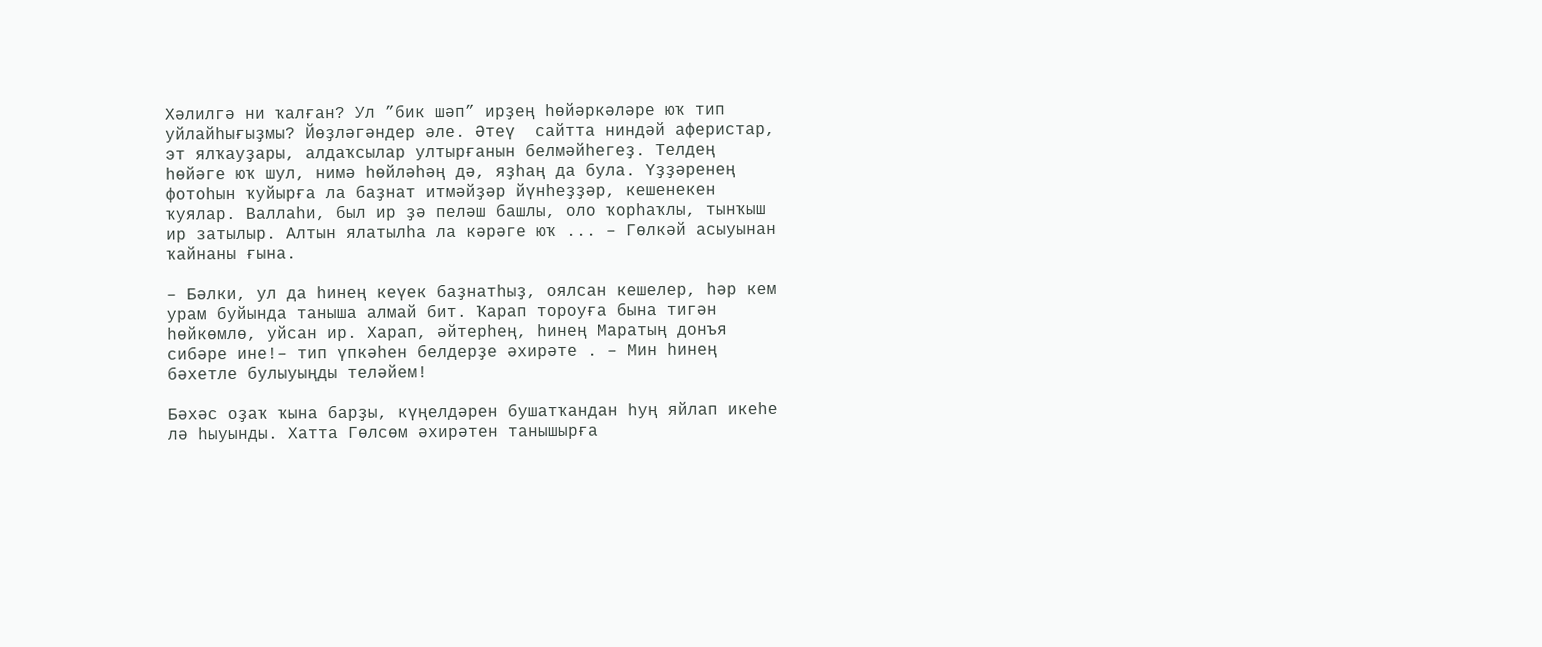Хәлилгә ни ҡалған? Ул ”бик шәп” ирҙең һөйәркәләре юҡ тип уйлайһығыҙмы? Йөҙләгәндер әле. Әтеү  сайтта ниндәй аферистар, эт ялҡауҙары, алдаҡсылар ултырғанын белмәйһегеҙ. Телдең һөйәге юҡ шул, нимә һөйләһәң дә, яҙһаң да була. Үҙҙәренең фотоһын ҡуйырға ла баҙнат итмәйҙәр йүнһеҙҙәр, кешенекен ҡуялар. Валлаһи, был ир ҙә пеләш башлы, оло ҡорһаҡлы, тынҡыш ир затылыр. Алтын ялатылһа ла кәрәге юҡ ... – Гөлкәй асыуынан ҡайнаны ғына.

– Бәлки, ул да һинең кеүек баҙнатһыҙ, оялсан кешелер, һәр кем урам буйында таныша алмай бит. Ҡарап тороуға бына тигән һөйкөмлө, уйсан ир. Харап, әйтерһең, һинең Маратың донъя сибәре ине!– тип үпкәһен белдерҙе әхирәте . – Мин һинең бәхетле булыуыңды теләйем!

Бәхәс оҙаҡ ҡына барҙы, күңелдәрен бушатҡандан һуң яйлап икеһе лә һыуынды. Хатта Гөлсөм әхирәтен танышырға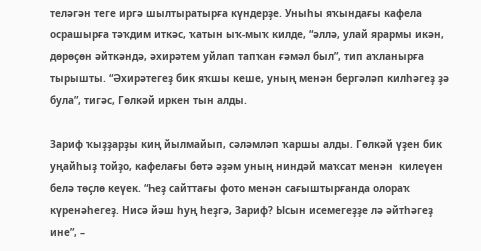теләгән теге иргә шылтыратырға күндерҙе. Уныһы яҡындағы кафела осрашырға тәҡдим иткәс, ҡатын ыҡ-мыҡ килде, “әллә, улай ярармы икән, дөрөҫөн әйткәндә, әхирәтем уйлап тапҡан ғәмәл был”, тип аҡланырға тырышты. “Әхирәтегеҙ бик яҡшы кеше, уның менән бергәләп килһәгеҙ ҙә була”, тигәс, Гөлкәй иркен тын алды.

Зариф ҡыҙҙарҙы киң йылмайып, сәләмләп ҡаршы алды. Гөлкәй үҙен бик уңайһыҙ тойҙо, кафелағы бөтә әҙәм уның ниндәй маҡсат менән  килеүен белә төҫлө кеүек. “Һеҙ сайттағы фото менән сағыштырғанда олораҡ күренәһегеҙ. Нисә йәш һуң һеҙгә, Зариф? Ысын исемегеҙҙе лә әйтһәгеҙ ине”, –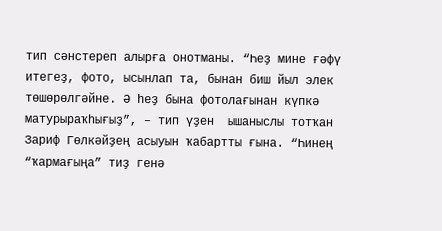тип сәнстереп алырға онотманы. “Һеҙ мине ғәфү итегеҙ, фото, ысынлап та, бынан биш йыл элек төшөрөлгәйне. Ә һеҙ бына фотолағынан күпкә матурыраҡһығыҙ”, – тип үҙен  ышаныслы тотҡан Зариф Гөлкәйҙең асыуын ҡабартты ғына. “Һинең “ҡармағыңа” тиҙ генә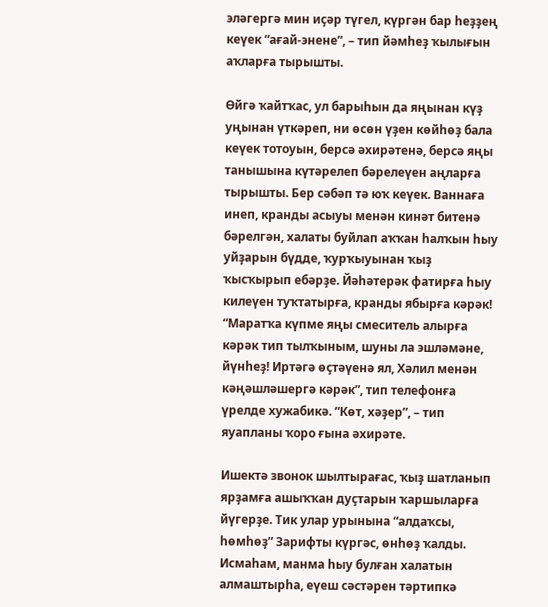эләгергә мин иҫәр түгел, күргән бар һеҙҙең  кеүек “ағай-энене”, – тип йәмһеҙ ҡылығын аҡларға тырышты.

Өйгә ҡайтҡас, ул барыһын да яңынан күҙ уңынан үткәреп, ни өсөн үҙен көйһөҙ бала кеүек тотоуын, берсә әхирәтенә, берсә яңы танышына күтәрелеп бәрелеүен аңларға тырышты. Бер сәбәп тә юҡ кеүек. Ваннаға инеп, кранды асыуы менән кинәт битенә бәрелгән, халаты буйлап аҡҡан һалҡын һыу уйҙарын бүдде, ҡурҡыуынан ҡыҙ ҡысҡырып ебәрҙе. Йәһәтерәк фатирға һыу килеүен туҡтатырға, кранды ябырға кәрәк! “Маратҡа күпме яңы смеситель алырға кәрәк тип тылҡыным, шуны ла эшләмәне, йүнһеҙ! Иртәгә өҫтәүенә ял, Хәлил менән кәңәшләшергә кәрәк”, тип телефонға үрелде хужабикә. “Көт, хәҙер”, – тип яуапланы ҡоро ғына әхирәте.

Ишектә звонок шылтырағас, ҡыҙ шатланып ярҙамға ашыҡҡан дуҫтарын ҡаршыларға йүгерҙе. Тик улар урынына “алдаҡсы, һөмһөҙ” Зарифты күргәс, өнһөҙ ҡалды. Исмаһам, манма һыу булған халатын алмаштырһа, еүеш сәстәрен тәртипкә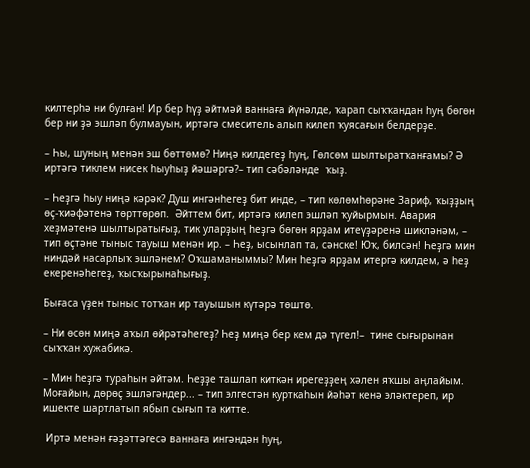килтерһә ни булған! Ир бер һүҙ әйтмәй ваннаға йүнәлде, ҡарап сыҡҡандан һуң бөгөн бер ни ҙә эшләп булмауын, иртәгә смеситель алып килеп ҡуясағын белдерҙе.

– Һы, шуның менән эш бөттөмө? Ниңә килдегеҙ һуң, Гөлсөм шылтыратҡанғамы? Ә иртәгә тиклем нисек һыуһыҙ йәшәргә?– тип сәбәләнде  ҡыҙ.

– Һеҙгә һыу ниңә кәрәк? Душ ингәнһегеҙ бит инде, – тип көлөмһөрәне Зариф, ҡыҙҙың өҫ-ҡиәфәтенә төрттөрөп.  Әйттем бит, иртәгә килеп эшләп ҡуйырмын. Авария хеҙмәтенә шылтыратығыҙ, тик уларҙың һеҙгә бөгөн ярҙам итеүҙәренә шикләнәм, – тип өҫтәне тыныс тауыш менән ир. – Һеҙ, ысынлап та, сәнске! Юҡ, билсән! Һеҙгә мин ниндәй насарлыҡ эшләнем? Оҡшаманыммы? Мин һеҙгә ярҙам итергә килдем, ә һеҙ екеренәһегеҙ, ҡысҡырынаһығыҙ.

Бығаса үҙен тыныс тотҡан ир тауышын күтәрә төштө.

– Ни өсөн миңә аҡыл өйрәтәһегеҙ? Һеҙ миңә бер кем дә түгел!–  тине сығырынан сыҡҡан хужабикә.

– Мин һеҙгә тураһын әйтәм. Һеҙҙе ташлап киткән ирегеҙҙең хәлен яҡшы аңлайым. Моғайын, дөрөҫ эшләгәндер... – тип элгестән курткаһын йәһәт кенә эләктереп, ир ишекте шартлатып ябып сығып та китте.

 Иртә менән ғәҙәттәгесә ваннаға ингәндән һуң,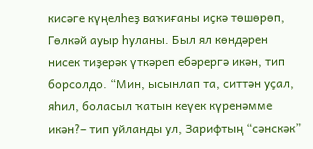кисәге күңелһеҙ ваҡиғаны иҫкә төшөрөп, Гөлкәй ауыр һуланы. Был ял көндәрен нисек тиҙерәк үткәреп ебәрергә икән, тип борсолдо. “Мин, ысынлап та, ситтән уҫал, яһил, боласыл ҡатын кеүек күренәмме икән?– тип уйланды ул, Зарифтың “сәнскәк”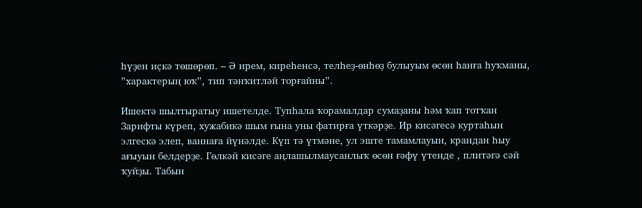һүҙен иҫкә төшөрөп. – Ә ирем, киреһенсә, телһеҙ-өнһөҙ булыуым өсөн һанға һуҡманы, ”характерың юҡ”, тип тәнҡитләй торғайны”.

Ишектә шылтыратыу ишетелде. Тупһала ҡорамалдар сумаҙаны һәм ҡап тотҡан Зарифты күреп, хужабикә шым ғына уны фатирға үткәрҙе. Ир кисәгесә куртаһын элгескә элеп, ваннаға йүнәлде. Күп тә үтмәне, ул эште тамамлауын, крандан һыу ағыуын белдерҙе. Гөлкәй кисәге аңлашылмаусанлыҡ өсөн ғәфү үтенде , плитәгә сәй ҡуйҙы. Табын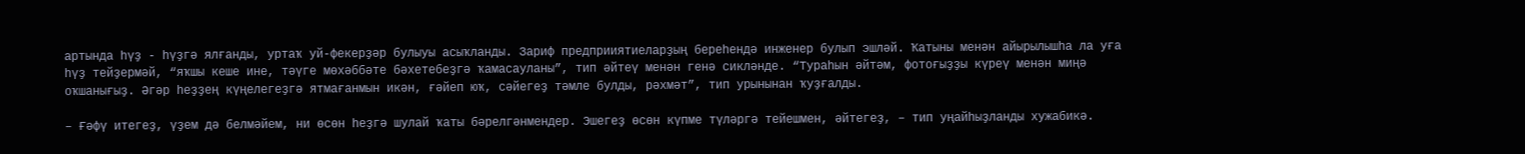артында һүҙ - һүҙгә ялғанды, уртаҡ уй-фекерҙәр булыуы асыҡланды. Зариф предприиятиеларҙың береһендә инженер булып эшләй. Ҡатыны менән айырылышһа ла уға һүҙ тейҙермәй, “яҡшы кеше ине, тәүге мөхәббәте бәхетебеҙгә ҡамасауланы”, тип әйтеү менән генә сикләнде. “Тураһын әйтәм, фотоғыҙҙы күреү менән миңә оҡшанығыҙ. Әгәр һеҙҙең күңелегеҙгә ятмағанмын икән, ғәйеп юҡ, сәйегеҙ тәмле булды, рәхмәт”, тип урынынан ҡуҙғалды.

– Ғәфү итегеҙ, үҙем дә белмәйем, ни өсөн һеҙгә шулай ҡаты бәрелгәнмендер. Эшегеҙ өсөн күпме түләргә тейешмен, әйтегеҙ, – тип уңайһыҙланды хужабикә.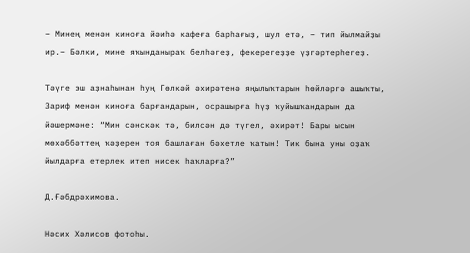– Минең менән киноға йәиһә кафеға барһағыҙ, шул етә, – тип йылмайҙы ир.– Бәлки, мине яҡынданыраҡ белһәгеҙ, фекерегеҙҙе үҙгәртерһегеҙ.

Тәүге эш аҙнаһынан һуң Гөлкәй әхирәтенә яңылыҡтарын һөйләргә ашыҡты, Зариф менән киноға барғандарын, осрашырға һүҙ ҡуйышҡандарын да йәшермәне: “Мин сәнскәк тә, билсән дә түгел, әхирәт! Бары ысын мөхәббәттең ҡәҙерен тоя башлаған бәхетле ҡатын! Тик бына уны оҙаҡ йылдарға етерлек итеп нисек һаҡларға?”

Д.Ғәбдрәхимова.

Нәсих Хәлисов фотоһы.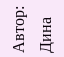Автор: Дина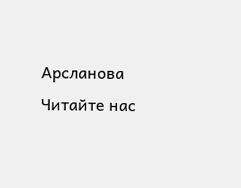Арсланова
Читайте нас